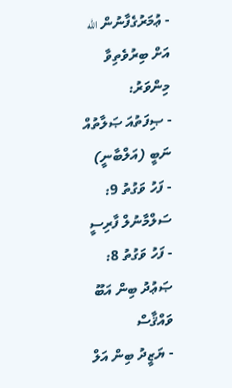- ޢުމަރުގެފާނުން الله އަށް ބިރުވެތިވާ މިންވަރު:
- ޞިފަތުއަ ޞަލާތުއް ނަބީ (އަލްބާނީ)
- ފަހު ވަގުތު 9: ސަލްމާނުލް ފާރިސީ
- ފަހު ވަގުތު 8: ޞަޢުދު ބިން އަބޫ ވައްޤާސް
- ޔަޒީދު ބިން އަލް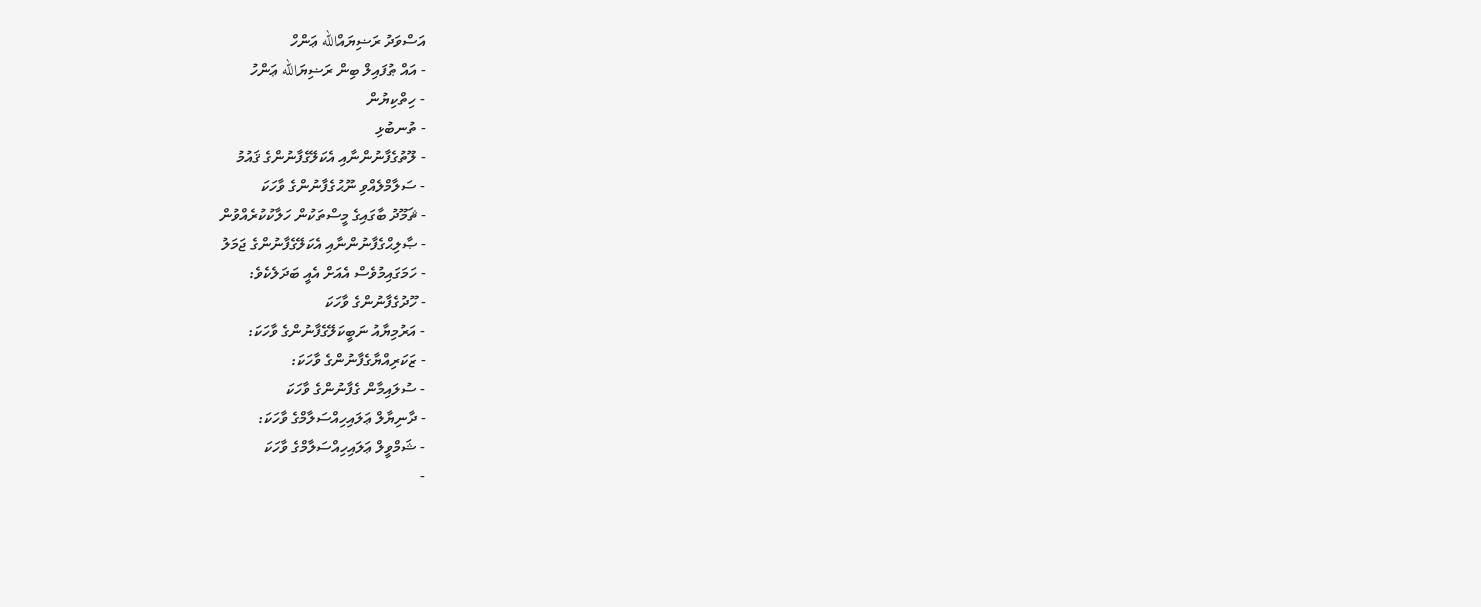އަސްވަދު ރަޟިޔައްالله ޢަންހް
- އައް ޠުފައިލް ބިން ރަޟިޔަالله ޢަންހު
- ހިތްކިޔުން
- ތުނބުޅި
- ލޫތުގެފާނުންނާއި އެކަލޭގެފާނުންގެ ޤައުމު
- ސަލާމްލެއްވި ނޫޙުގެފާނުންގެ ވާހަކަ
- ޘަމޫދު ބާގައިގެ މީސްތަކުން ހަލާކުކުރެއްވުން
- ޞާލިޙްގެފާނުންނާއި އެކަލޭގެފާނުންގެ ޖަމަލު
- ހަމަގައިމުވެސް އެއަށް އެއީ ބަދަލެކެވެ:
- ހޫދުގެފާނުންގެ ވާހަކަ
- އަރުމިޔާއު ނަބީކަލޭގެފާނުންގެ ވާހަކަ:
- ޒަކަރިއްޔާގެފާނުންގެ ވާހަކަ:
- ސުލައިމާން ގެފާނުންގެ ވާހަކަ
- ދާނިޔާލް ޢަލައިހިއްސަލާމްގެ ވާހަކަ:
- ޝަމްވީލް ޢަލައިހިއްސަލާމްގެ ވާހަކަ
-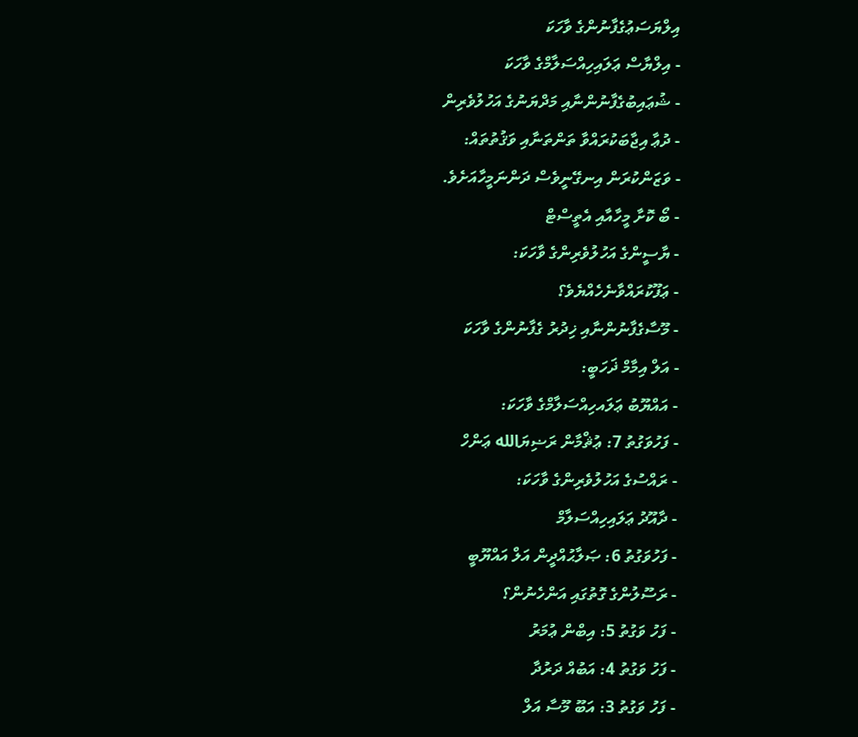އިލްޔަސަޢުގެފާނުންގެ ވާހަކަ
- އިލްޔާސް ޢަލައިހިއްސަލާމްގެ ވާހަކަ
- ޝުޢައިބުގެފާނުންނާއި މަދްޔަނުގެ އަހުލުވެރިން
- ދުޢާ އިޖާބަކުރައްވާ ތަންތަނާއި ވަޤުތުތައް:
- ވަޒަންކުރަން އިނގޭނީވެސް ދަންނަމީހާއަށެވެ.
- ބޯ ކޮށާ މީހާއާއި އެތީސްޓް
- ޔާސީންގެ އަހުލުވެރިންގެ ވާހަކަ:
- ޢަފޫކުރައްވާނެހެއްޔެވެ؟
- މޫސާގެފާނުންނާއި ޚިދުރު ގެފާނުންގެ ވާހަކަ
- އަލް އިމާމް ޛަހަބީ:
- އައްޔޫބު ޢަލައހިއްސަލާމްގެ ވާހަކަ:
- ފަހުވަގުތު 7: ޢުޘްމާން ރަޟިޔަالله ޢަންހް
- ރައްސުގެ އަހުލުވެރިންގެ ވާހަކަ:
- ދާއޫދު ޢަލައިހިއްސަލާމް
- ފަހުވަގުތު 6: ޞަލާޙުއްދީން އަލް އައްޔޫބީ
- ރަސޫލުންގެ ގޮތުގައި އަންހެނުން؟
- ފަހު ވަގުތު 5: އިބްން ޢުމަރު
- ފަހު ވަގުތު 4: އަބުއް ދަރުދާ
- ފަހު ވަގުތު 3: އަބޫ މޫސާ އަލް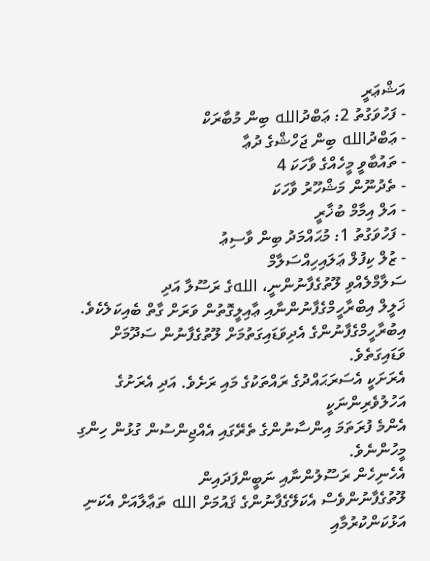އަޝްޢަރީ
- ފަހުވަގުތު 2: ޢަބްދުالله ބިން މުބާރަކް
- ޢަބްދުالله ބިން ޖަހްޝްގެ ދުޢާ
- ތައުބާވީ މީހެއްގެ ވާހަކަ 4
- ތެދުނޫން މަޝްހޫރު ވާހަކަ
- އަލް އިމާމް ބުޚާރީ
- ފަހުވަގުތު 1: މުޙައްމަދު ބިން ވާސިޢު
- ޒުލް ކިފުލް ޢަލައިހިއްސަލާމް
ސަލާމްލެއްވި ލޫތުގެފާނުންނީ، اللهގެ ރަސޫލާ އަދި
ޚަލީލް އިބްރާހީމްގެފާނުންނާއި ޢާއިލީގޮތުން ވަރަށް ގާތް ބެއިކަލެކެވެ.
އިބުރާހީމްގެފާނުންގެ އެދިވަޑައިގަތުމަށް ލޫތުގެފާނުން ސަދޫމަށް ވަޑައިގަތެވެ.
އެރަށަކީ އެސަރަޙައްދުގެ ރައްތަކުގެ މައި ރަށެވެ. އަދި އެރަށުގެ އަހުލުވެރިންނަކީ
އެންމެ ފުރަތަމަ އިންސާނުންގެ ތެރޭގައި އެއްޖިންސުން ގުޅުން ހިންގި މީހުންނެވެ.
އެހެނިހެން ރަސޫލުންނާއި ނަބީންފަދައިން
ލޫތުގެފާނުންވެސް އެކަލޭގެފާނުންގެ ޤައުމަށް الله ތަޢާލާއަށް އެކަނި އަޅުކަންކުރުމާއި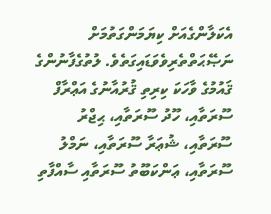އެކަލާންގެއަށް ކިޔަމަންގަތުމަށް ނަޞޭޙަތްތެރިވެވަޑައިގަތެވެ. ލުތުގެފާނުންގެ
ޤައުމުގެ ވާހަކަ ކިރިތި ޤުރުއާނުގެ އަޢްރާފް ސޫރަތާއި، ހޫދު ސޫރަތާއި، ޙިޖްރު
ސޫރަތާއި، ޝުޢަރާ ސޫރަތާއި، ނަމްލު ސޫރަތާއި، ޢަންކަބޫތު ސޫރަތާއި ސާއްފާތި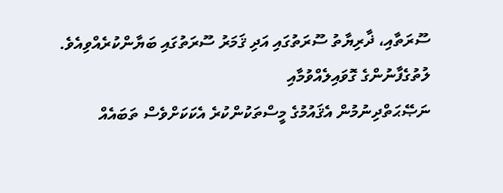ސޫރަތާއި، ޛާރިޔާތު ސޫރަތުގައި އަދި ޤަމަރު ސޫރަތުގައި ބަޔާންކުރެއްވިއެވެ.
ލުތުގެފާނުންގެ ގޮވައިލެއްވުމާއި
ނަޞޭޙަތްދިނުމުން އެޤައުމުގެ މީސްތަކުންކުރެ އެކަކަށްވެސް ތަބައެއް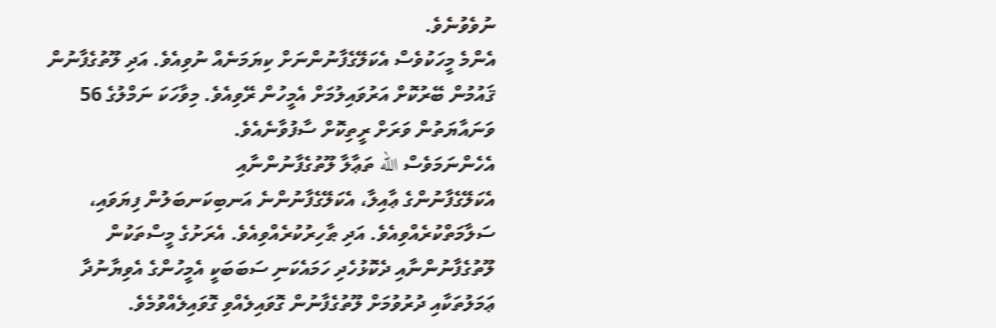ނުވެވުނެވެ.
އެންމެ މީހަކުވެސް އެކަލޭގެފާނުންނަށް ކިޔަމަނެއް ނުވިއެވެ. އަދި ލޫތުގެފާނުން
ޤައުމުން ބޭރުކޮށް އަރުވައިލުމަށް އެމީހުން ރޭވިއެވެ. މިވާހަކަ ނަމްލުގެ 56
ވަނައާޔަތުން ވަރަށް ރީތިކޮށް ސާފުވާނެއެވެ.
އެހެންނަމަވެސް الله ތަޢާލާ ލޫތުގެފާނުންނާއި
އެކަލޭގެފާނުންގެ ޢާއިލާ، އެކަލޭގެފާނުންނެ އަނބިކަނބަލުން ފިޔަވައި،
ސަލާމަތްކުރެއްވިއެވެ. އަދި ޠާހިރުކުރެއްވިއެވެ. އެރަށުގެ މީސްތަކުން
ލޫތުގެފާނުންނާއި ދެކޮޅުހެދި ހަމައެކަނި ސަބަބަކީ އެމީހުންގެ އެވިޔާނުދާ
ޢަމަލުތަކާއި ދުރުވުމަށް ލޫތުގެފާނުން ގޮވައިލެއްވި ގޮވައިލެއްވުމެވެ.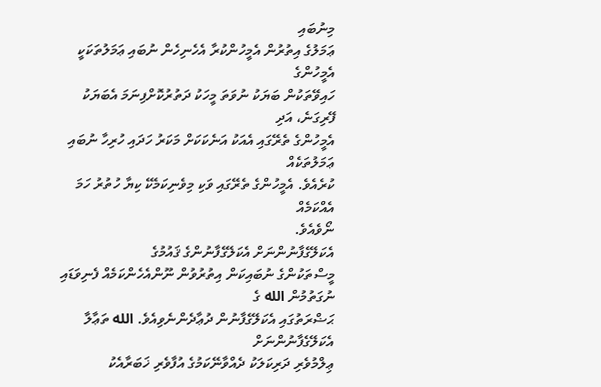މިނުބައި
ޢަމަލުގެ އިތުރުން އެމީހުންކުރާ އެހެނިހެން ނުބައި ޢަމަލުތަކަކީ އެމީހުންގެ
ހައިވޭތަކުން ބަޔަކު ނުވަތަ މީހަކު ދަތުރުކޮށްފިނަމަ އެބަޔަކު ފޭރިގަނެ، އަދި
އެމީހުންގެ ތެރޭގައި އެއަކު އަނެކަކަށް މަކަރު ހަދައި ހުރިހާ ނުބައި ޢަމަލުތަކެއް
ކުރެއެވެ. އެމީހުންގެ ތެރޭގައި ވަކި މިވެނިކަމެކޭ ކިޔާ ހުތުރު ހަމަ އެއްކަމެއް
ނޯވެއެވެ.
އެކަލޭގެފާނުންނަށް އެކަލޭގެފާނުންގެ ޤައުމުގެ
މީސްތަކުންގެ ނުބައިކަން އިތުރުވުން ނޫންއެހެންކަމެއް ފެނިވަޑައި ނުގަތުމުން الله ގެ
ޙަޟްރަތުގައި އެކަލޭގެފާނުން ދުޢާދެންނެވިއެވެ. الله ތަޢާލާ އެކަލޭގެފާނުންނަށް
ޢިލްމުވެރި ދަރިކަލަކު ދެއްވާނޭކަމުގެ އުފާވެރި ޚަބަރާއެކު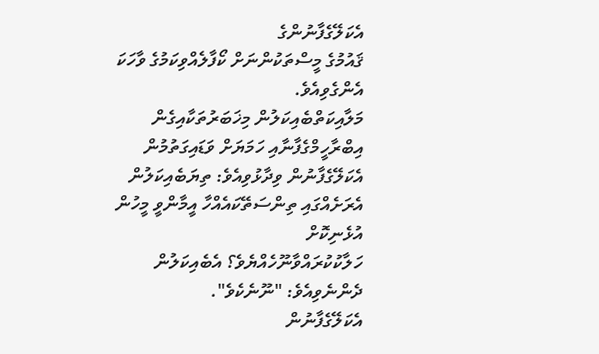އެކަލޭގެފާނުންގެ
ޤައުމުގެ މީސްތަކުންނަށް ކޯފާލެއްވިކަމުގެ ވާހަކަ އެންގެވިއެވެ.
މަލާއިކަތްބެއިކަލުން މިޚަބަރުތަކާއިގެން
އިބްރާހީމްގެފާނާއި ހަމަޔަށް ވަޑައިގަތުމުން އެކަލޭގެފާނުން ވިދާޅުވިއެވެ: ތިޔަބެއިކަލުން
އެރަށެއްގައި ތިންސަތޭކައެއްހާ އީމާންވީ މީހުން އުޅެނިކޮށް
ހަލާކުކުރައްވާނޫހެއްޔެވެ؟ އެބެއިކަލުން ދެންނެވިއެވެ: "ނޫނެކެވެ".
އެކަލޭގެފާނުން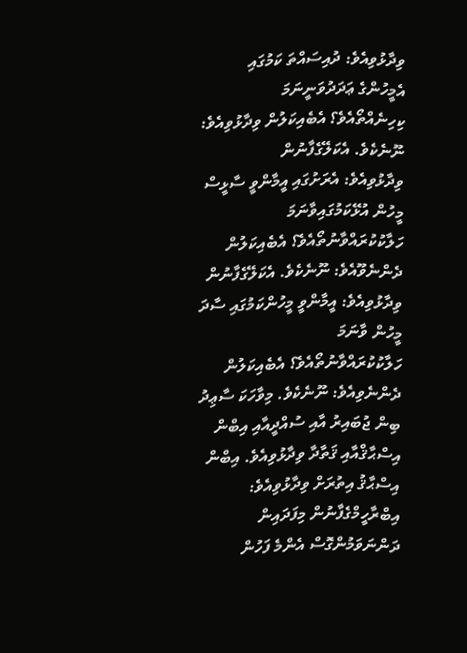ވިދާޅުވިއެވެ: ދުއިސައްތަ ކަމުގައި އެމީހުންގެ ޢަދަދުވަނީނަމަ
ކިހިނެއްތޯއެވެ؟ އެބެއިކަލުން ވިދާޅުވިއެވެ: ނޫނެކެވެ. އެކަލޭގެފާނުން
ވިދާޅުވިއެވެ: އެރަށުގައި އީމާންވީ ސާޅީސް މީހުން އުޅޭކަމުގައިވާނަމަ
ހަލާކުކުރައްވާނުތޯއެވެ؟ އެބެއިކަލުން ދެންނެވޫއެވެ: ނޫނެކެވެ. އެކަލޭގެފާނުން
ވިދާޅުވިއެވެ: އީމާންވީ މީހުންކަމުގައި ސާދަ މީހުން ވާނަމަ
ހަލާކުކުރައްވާނުތޯއެވެ؟ އެބެއިކަލުން ދެންނެވިއެވެ: ނޫނެކެވެ. މިވާހަކަ ސާޢިދު
ބިން ޖުބައިރު އާއި ސުއްދީއާއި އިބްން އިސްޙާޤްއާއި ޤަތާދާ ވިދާޅުވިއެވެ. އިބްން އިސްޙާޤު އިތުރަށް ވިދާޅުވިއެވެ:
އިބްރާހީމްގެފާނުން މިފަދައިން ދަންނަވަމުންގޮސް އެންމެ ފަހުން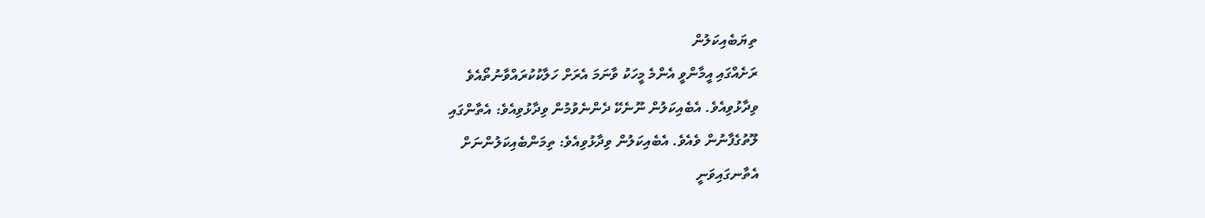ތިޔަބެއިކަލުން
ރަށެއްގައި އީމާންވީ އެންމެ މީހަކު ވާނަމަ އެރަށް ހަލާކުކުރައްވާނުތޯއެވެ
ވިދާޅުވިއެވެ. އެބެއިކަލުން ނޫނެކޭ ދެންނެވުމުން ވިދާޅުވިއެވެ: އެތާންގައި
ލޫތުގެފާނުން ވެއެވެ. އެބެއިކަލުން ވިދާޅުވިއެވެ: ތިމަންބެއިކަލުންނަށް
އެތާނގައިވަނީ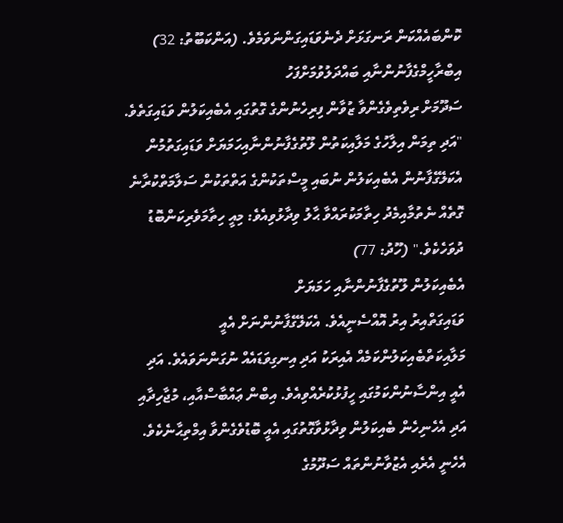ކޮންބައެއްކަން ރަނގަޅަށް ދެނެވަޑައިގަންނަވަމެވެ. (އަންކަބޫތު: 32)
އިބްރާހީމްގެފާނުންނާއި ބައްދަލުވުމަށްފަހު
ސަދޫމަށް ރިވެތިވެގެންވާ ޒުވާން ފިރިހެނުންގެ ގޮތުގައި އެބެއިކަލުން ވަޑައިގަތެވެ.
"އަދި ތިމަން އިލާހުގެ މަލާއިކަތުން ލޫތުގެފާނުންނާއިހަމަޔަށް ވަޑައިގަތުމުން
އެކަލޭގެފާނުން އެބެއިކަލުން ނުބައި މީސްތަކުންގެ އަތްތަކުން ސަލާމަތްކުރާނެ
ގޮތެއް ނެތުމާއިމެދު ހިތާމަކުރައްވާ ޙާލު ވިދާޅުވިއެވެ: މިއީ ހިތާމަވެރިކަންބޮޑު
ދުވަހެކެވެ." (ހޫދު: 77)
އެބެއިކަލުން ލޫތުގެފާނުންނާއި ހަމަޔަށް
ވަޑައިގަތްއިރު އިރު އޮއްސެނީއެވެ. އެކަލޭގެފާނުންނަށް އެއީ
މަލާއިކަތްބެއިކަލުންކަމެއް އެއިރަކު އަދި އިނގިވަޑައެއް ނުގަންނަވައެވެ. އަދި
އެއީ އިންސާނުންކަމުގައި ހީފުޅުކުރެއްވިއެވެ. އިބްން ޢައްބާސްއާއި، މުޖާހިދާއި
އަދި އެހެނިހެން ބެއިކަލުން ވިދާޅުވާގޮތުގައި އެއީ ބޮޑުވެގެންވާ އިމްތިޙާނެކެވެ.
އެހެނީ އެރެއި އެޒުވާނުންތައް ސަދޫމުގެ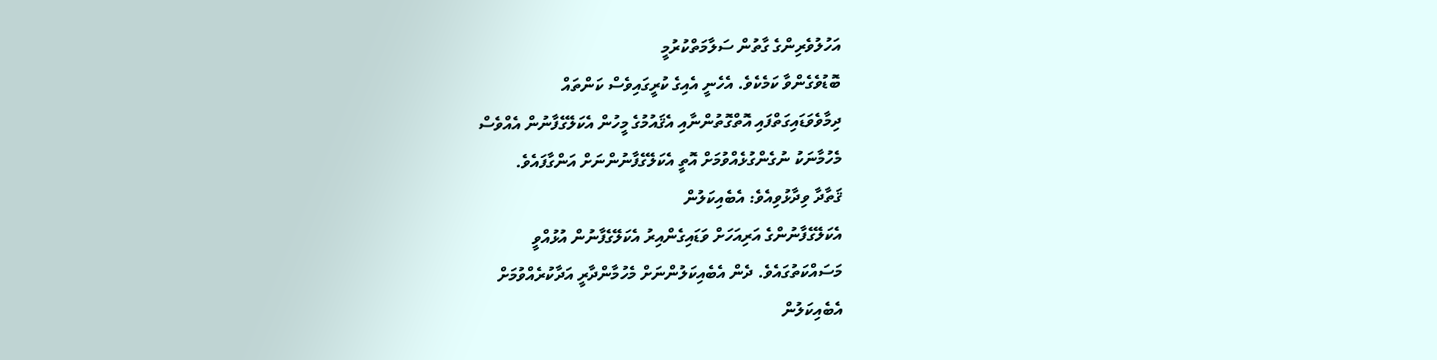އަހުލުވެރިންގެ ގާތުން ސަލާމަތްކުރުމީ
ބޮޑުވެގެންވާ ކަމެކެވެ. އެހެނީ އެއިގެ ކުރީގައިވެސް ކަންތައް
ދިމާވެވަޑައިގަތްފައި އޮތްގޮތުންނާއި އެޤައުމުގެ މީހުން އެކަލޭގެފާނުން އެއްވެސް
މެހުމާނަކު ނުގެންގުޅެއްވުމަށް އޮތީ އެކަލޭގެފާނުންނަށް އަންގާފައެވެ.
ޤަތާދާ ވިދާޅުވިއެވެ: އެބެއިކަލުން
އެކަލޭގެފާނުންގެ އަރިއަހަށް ވަޑައިގެންއިރު އެކަލޭގެފާނުން އުޅުއްވީ
މަސައްކަތުގައެވެ. ދެން އެބެއިކަލުންނަށް މެހުމާންދާރީ އަދާކުރެއްވުމަށް
އެބެއިކަލުން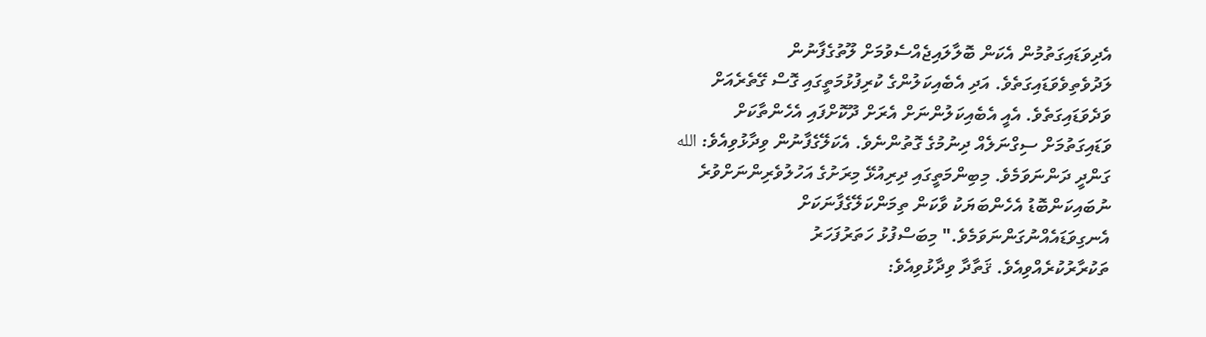އެދިވަޑައިގަތުމުން އެކަން ބޮލާލައިޖެއްސެވުމަށް ލޫތުގެފާނުން
ލަދުވެތިވެވަޑައިގަތެވެ. އަދި އެބެއިކަލުންގެ ކުރިފުޅުމަތީގައި ގޮސް ގޭތެރެއަށް
ވަދެވަޑައިގަތެވެ. އެއީ އެބެއިކަލުންނަށް އެރަށް ދޫކޮށްފައި އެހެންތާކަށް
ވަޑައިގަތުމަށް ސިގްނަލެއް ދިނުމުގެ ގޮތުންނެވެ. އެކަލޭގެފާނުން ވިދާޅުވިއެވެ: الله
ގަންދީ ދަންނަވަމެވެ. މިބިންމަތީގައި ދިރިއުޅޭ މިރަށުގެ އަހުލުވެރިންނަށްވުރެ
ނުބައިކަންބޮޑު އެހެންބަޔަކު ވާކަން ތިމަންކަލޭގެފާނަކަށް
އެނގިވަޑައެއްނުގަންނަވަމެވެ." މިބަސްފުޅު ހަތަރުފަހަރު
ތަކުރާރުކުރެއްވިއެވެ. ޤަތާދާ ވިދާޅުވިއެވެ: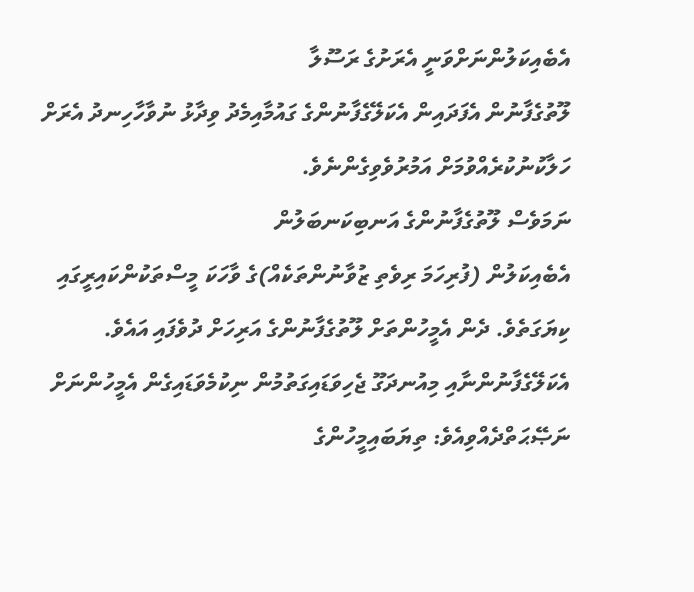އެބެއިކަލުންނަށްވަނީ އެރަށުގެ ރަސޫލާ
ލޫތުގެފާނުން އެފަދައިން އެކަލޭގެފާނުންގެ ގައުމާއިމެދު ވިދާޅު ނުވާހާހިނދު އެރަށް
ހަލާކުނުކުރެއްވުމަށް އަމުރުވެވިގެންނެވެ.
ނަމަވެސް ލޫތުގެފާނުންގެ އަނބިކަނބަލުން
އެބެއިކަލުން (ފުރިހަމަ ރިވެތި ޒުވާނުންތަކެއް)ގެ ވާހަކަ މީސްތަކުންކައިރީގައި
ކިޔަގަތެވެ. ދެން އެމީހުންތަށް ލޫތުގެފާނުންގެ އަރިހަށް ދުވެފައި އައެވެ.
އެކަލޭގެފާނުންނާއި މިއުނދަގޫ ޖެހިވަޑައިގަތުމުން ނިކުމެވަޑައިގެން އެމީހުންނަށް
ނަޞޭޙަތްދެއްވިއެވެ: ތިޔަބައިމީހުންގެ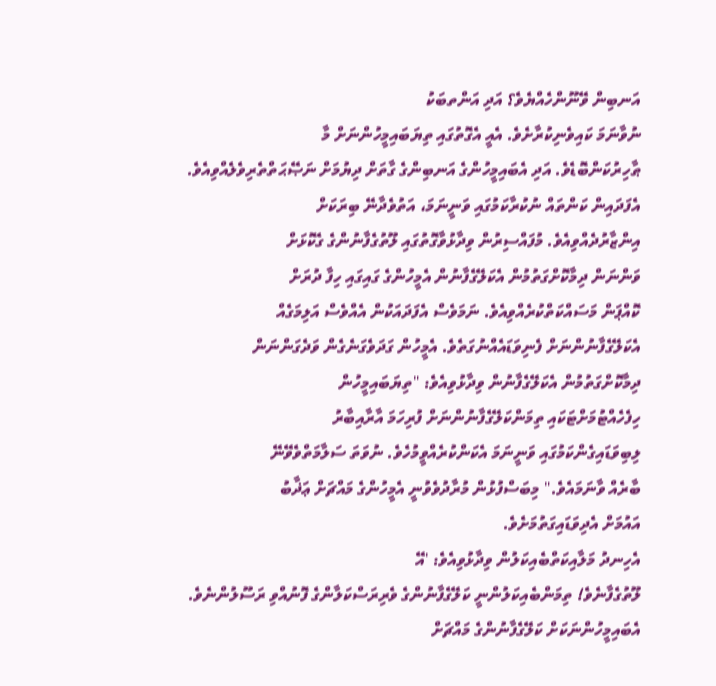އަނބިން ވޭނޫންހެއްޔެވެ؟ އަދި އަންތބަކު
ނުވާނަމަ ކައިވެނިކުރާށެވެ. އެއީ އެގޮތުގައި ތިޔަބައިމީހުންނަށް މާ
ޠާހިރުކަންބޮޑެވެ. އަދި އެބައިމީހުންގެ އަނބިންގެ ގާތަށް ދިޔުމަށް ނަޞޭޙަތްތެރިވެލެއްވިއެވެ.
އެފަދައިން ކަންތައް ނުކުރާކަމުގައި ވަނީނަމަ، އަތުވެދާނޭ ބިރަކަށް
އިންޒާރުދެއްވިއެވެ. މުފައްސިރުން ވިދާޅުވާގޮތުގައި ލޫތުގެފާނުންގެ ގެކޮޅަށް
ވަންނަން ދިމާކޮށްގަތުމުން އެކަލޭގެފާނުން އެމީހުންގެ ގައިގައި ހިފާ ދުރަށް
ކޮއްޕަން މަސައްކަތްކުރެއްވިއެވެ. ނަމަވެސް އެފަދައަކުން އެއްވެސް އަލިމަގެއް
އެކަލޭގެފާނުންނަށް ފެނިވަޑައެއްނުގަތެވެ. އެމީހުން ގަދަވެގަނެގެން ވަދެގަންނަން
ދިމާކޮށްގަތުމުން އެކަލޭގެފާނުން ވިދާޅުވިއެވެ: "ތިޔަބައިމީހުން
ހިފެހެއްޓުމަށްޓަކައި ތިމަންކަލޭގެފާނުންނަށް ފުރިހަމަ އާރާއިބާރު
ލިބިވަޑައިގެންކަމުގައި ވަނީނަމަ އެކަންކުރެއްވީމުހެވެ. ނުވަތަ ސަލާމަތްވެވޭނޭ
ބާރެއް ވާނަމައެވެ." މިބަސްފުޅުން މުރާދުވެވުނީ އެމީހުންގެ މައްޗަށް ޢަޛާބު
އައުމަށް އެދިވަޑައިގަތުމަށެވެ.
އެހިނދު މަލާއިކަތްބެއިކަލުން ވިދާޅުވިއެވެ: 'އޭ
ލޫތުގެފާނެވެ! ތިމަންބެއިކަލުންނީ ކަލޭގެފާނުންގެ ވެރިރަސްކަލާންގެ ފޮނުއްވި ރަސޫލުންނެވެ.
އެބައިމީހުންނަކަށް ކަލޭގެފާނުންގެ މައްޗަށް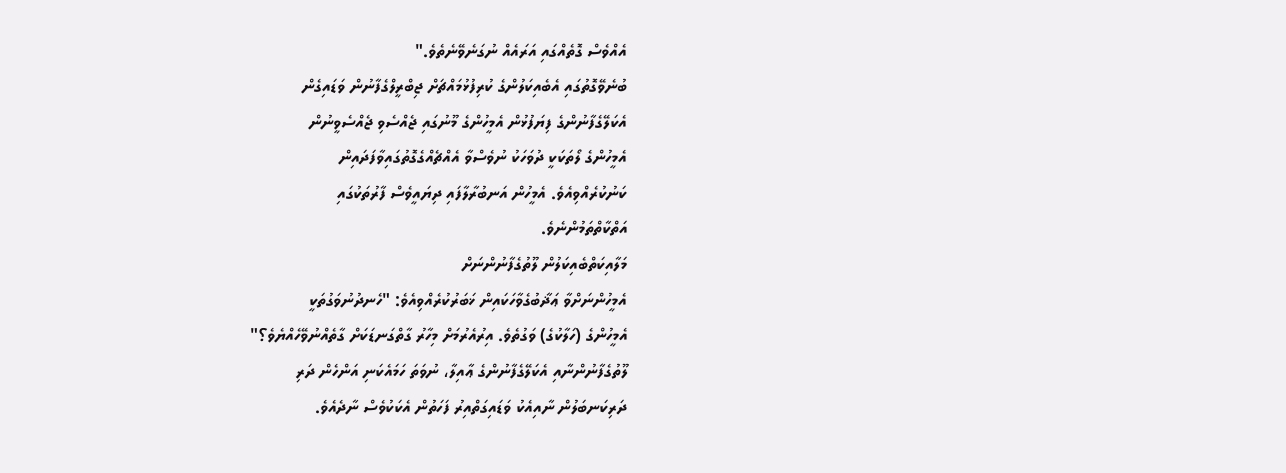އެއްވެސް ގޮތެއްގައި އަރައެއް ނުގަނެވޭނެތެވެ."
ބުނެވޭގޮތުގައި އެބެއިކަލުންގެ ކުރިފުޅުމައްޗަށް ޖިބްރީލްގެފާނުން ވަޑައިގެން
އެކަލޭގެފާނުންގެ ފިޔަފުޅުން އެމީހުންގެ މޫނުގައި ޖެއްސެވި ޖެއްސެވީނުން
އެމީހުންގެ ލޯތަކަކީ ދުވަހަކު ނުވެސްވާ އެއްޗެއްގެގޮތުގައިވާފަދައިން
ކަނުކުރެއްވިއެވެ. އެމީހުން އަނބުރާލާފައި ދިޔައީވެސް ފާރުތަކުގައި
އަތްކާތްތަމުންނެވެ.
މަލާއިކަތްބެއިކަލުން ލޫތުގެފާނުންނަށް
އެމީހުންނަށްވާ ޢަޛާބުގެވާހަކައިން ޚަބަރުކުރެއްވިއެވެ: "ހެނދުނުވަގުތަކީ
އެމީހުންގެ (ހަލާކުގެ) ވަގުތެވެ. އިރުއެރުމަށް މިހާރު ގާތްގަނޑަކަށް ގާތެއްނުވޭހެއްޔެވެ؟"
ލޫތުގެފާނުންނާއި އެކަލޭގެފާނުންގެ ޢާއިލާ، ނުވަތަ ހަމައެކަނި އަންހެން ދަރި
ދަރިކަނބަލުން ނާއިއެކު ވަޑައިގަތްއިރު ފަހަތުން އެކަކުވެސް ނާދެއެވެ.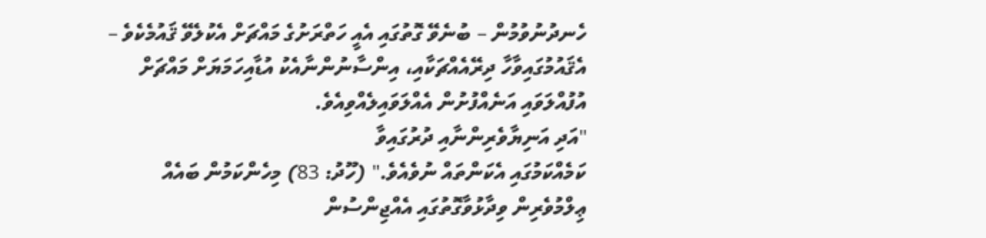ހެނދުނުވުމުން – ބުނެވޭ ގޮތުގައި އެއީ ހަތްރަށުގެ މައްޗަށް އެކުލެވޭ ޤައުމެކެވެ –
އެޤައުމުގައިވާހާ ދިރޭއެއްޗަކާއި، އިންސާނުންނާއެކު އުޑާއިހަމަޔަށް މައްޗަށް
އުފުއްލަވައި އަނެއްފުށުން އެއްލަވައިލެއްވިއެވެ.
"އަދި އަނިޔާވެރިންނާއި ދުރުގައިވާ
ކަމެއްކަމުގައި އެކަންތައް ނުވެއެވެ." (ހޫދު: 83) މިހެންކަމުން ބައެއް
ޢިލްމުވެރިން ވިދާޅުވާގޮތުގައި އެއްޖިންސުން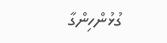ގުޅުންހިންގާ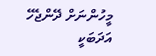މީހުންނަށް ދޭންޖެހޭ
އަދަބަކީ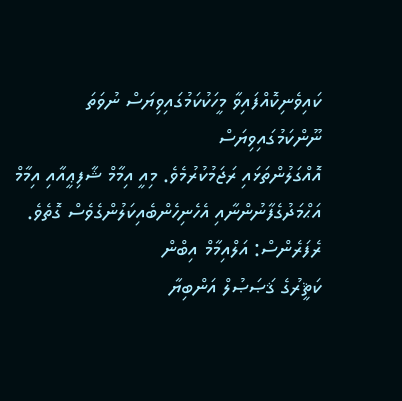ކައިވެނިކޮއްފައިވާ މީހަކުކަމުގައިވިޔަސް ނުވަތަ ނޫންކަމުގައިވިޔަސް
އޮއްގަލުންތަޅައި ރަޖަމުކުރުމެވެ. މިއީ އިމާމް ޝާފިޢީއާއި އިމާމް
އަޙްމަދުގެފާނުންނާއި އެހެނިހެންބެއިކަލުންގެވެސް ގޮތެވެ.
ރެފަރެންސް: އަލްއިމާމް އިބްން
ކަޘީރުގެ ޤަޞަޞުލް އަންބިޔާ